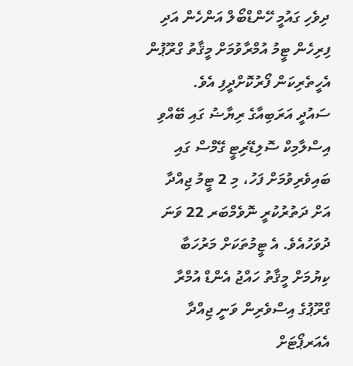ދިވެހި ގައުމީ ހޭންޑްބޯލް އަންހެން އަދި ފިރިހެން ޓީމު އުމްރާވުމަށް މީޤާތު ގްރޫޕުން އެހީތެރިކަން ފޯރުކޮށްދީފި އެވެ.
ސައުދީ އަރަބިއާގެ ރިޔާޟު ގައި ބޭއްވި އިސްލާމިކް ސޮލިޑޭރިޓީ ގޭމްސް ގައި ބައިވެރިވުމަށް ފަހު، މި 2 ޓީމު ޖިއްދާ އަށް ދަތުރުކުރީ ނޮވެމްބަރ 22 ވަނަ ދުވަހުއެވެ. އެ ޓީމުތަކަށް މަރުހަބާ ކިޔުމަށް މީޤާތު ހައްޖު އެންޑް އުމްރާ ގްރޫޕުގެ އިސްވެރިން ވަނީ ޖިއްދާ އެއަރޕޯޓަށް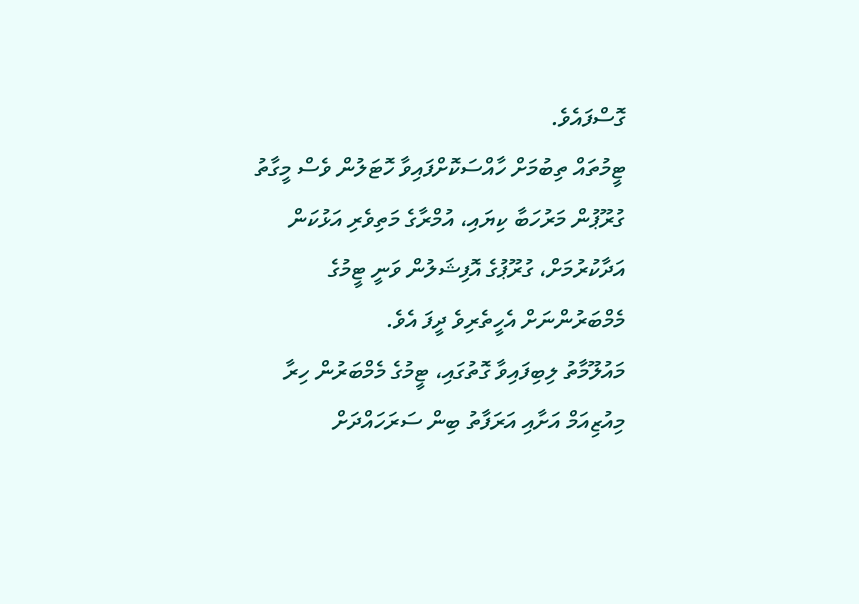ގޮސްފައެވެ.
ޓީމުތައް ތިބުމަށް ހާއްސަކޮށްފައިވާ ހޮޓަލުން ވެސް މީގާތު ގުރޫޕުން މަރުހަބާ ކިޔައި، އުމްރާގެ މަތިވެރި އަޅުކަން އަދާކުރުމަށް، ގުރޫޕުގެ އޮފިޝަލުން ވަނީ ޓީމުގެ މެމްބަރުންނަށް އެހީތެރިވެ ދީފަ އެވެ.
މައުލޫމާތު ލިބިފައިވާ ގޮތުގައި، ޓީމުގެ މެމްބަރުން ހިރާ މިއުޒިއަމް އަށާއި އަރަފާތު ބިން ސަރަހައްދަށް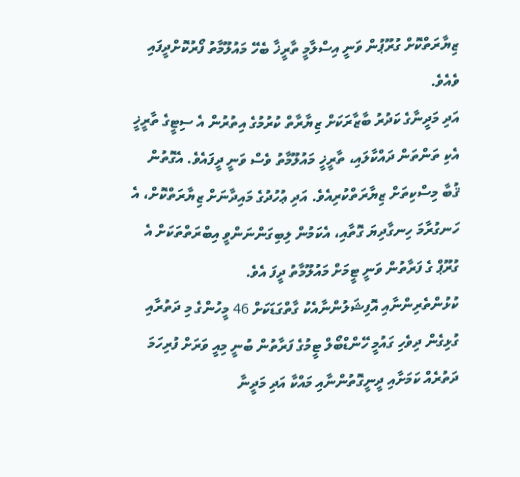ޒިޔާރަތްކޮށް ގުރޫޕުން ވަނީ އިސްލާމީ ތާރީޚާ ބެހޭ މައުލޫމާތު ފޯރުކޮށްދީފައި ވެއެވެ.
އަދި މަދީނާގެ ކަދުރު ބާޒާރަކަށް ޒިޔާރާތް ކުރުމުގެ އިތުރުން އެ ސިޓީގެ ތާރީޚީ އެކި ތަންތަން ދައްކާލައި، ތާރީޚީ މައުލޫމާތު ވެސް ވަނީ ދީފައެވެ. އެގޮތުން ޤުބާ މިސްކިތަށް ޒިޔާރަތްކުރިއެވެ. އަދި ޢުހުދުގެ މައިދާނަށް ޒިޔާރަތްކޮށް، އެ ހަނގުރާމަ ހިނގާދިޔަ ގޮތާއި، އެކަމުން ލިބިގަންނަންވީ އިބްރަތްތަކަށް އެ ގުރޫޕް ގެ ފަރާތުން ވަނީ ޓީމަށް މައުލޫމާތު ދީފަ އެވެ.
ކުޅުންތެރިންނާއި އޮފިޝަލުންނާއެކު ގާތްގަޑަކަށް 46 މީހުންގެ މި ދަތުރާއި ގުޅިގެން ދިވެހި ގައުމީ ހޭންޑްބޯލް ޓީމުގެ ފަރާތުން ބުނީ މިއީ ވަރަށް ފުރިހަމަ ދަތުރެއް ކަމަށާއި ދީނީގޮތުންނާއި މައްކާ އަދި މަދީނާ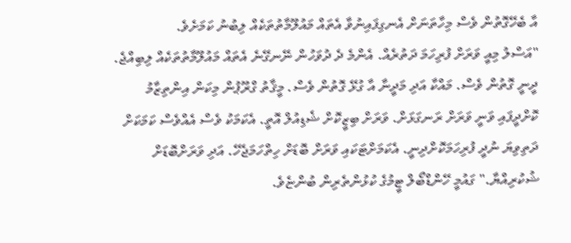އާ ބެހޭގޮތުން ވެސް މިހާތަނަށް އެނގިފައިނުވާ އެތައް މައުލޫމާތުތަކެއް ލިބުނު ކަމަށެވެ.
"އަސްލު މިއީ ވަރަށް ފުރިހަމަ ދަތުރެއް. އެންމެ ދެ ދުވަހުން ނޭނގޭނެ އެތައް މައުލޫމާތުތަކެއް ލިބިއްޖެ. ދީނީ ގޮތުން ވެސް. މައްކާ އަދި މަދީނާ އާ ގުޅޭ ގޮތުން ވެސް. މީޤާތު ގްރޫޕުން މިކަން އިންތިޒާމު ކޮށްދީފައި ވަނީ ވަރަށް ރަނގަޅަށް. ވަރަށް ބިޒީކޮށް ޝެޑިއުލް އޮތީ. އެކަމަކު ވެސް އެއްވެސް ކަމަކަށް ދަތިވިޔަ ނުދީ ފުރިހަމަކޮށްދިނީ. އެކަމަށްޓަކައި ވަރަށް ބޮޑަށް ހިތްހަމަޖެހޭ. އަދި ވަރަށްބޮޑަށް ޝުކުރިއްޔާ." ގައުމީ ހޭންޑްބޯލް ޓީމުގެ ކުޅުންތެރިން ބުންޏެވެ.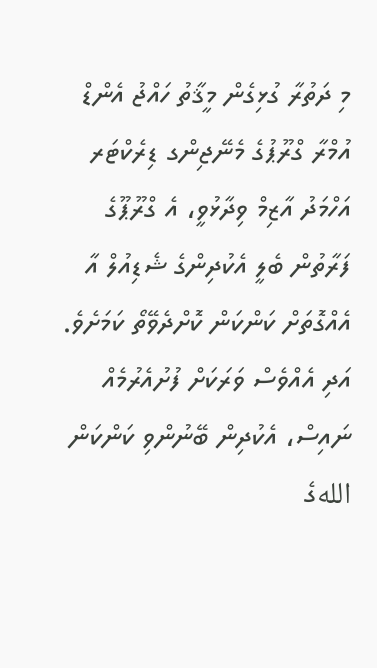މި ދަތުރާ ގުޅިގެން މީޤާތު ހައްޖު އެންޑް އުމްރާ ގްރޫޕުގެ މެނޭޖިންގ ޑިރެކްޓަރ އަހްމަދު އާޒިމް ވިދާޅުވީ، އެ ގްރޫޕޫގެ ފަރާތުން ބެލީ އެކުދިންގެ ޝެޑިއުލް އާ އެއްގޮތަށް ކަންކަން ކޮށްދެވޭތޯ ކަމަށެވެ. އަދި އެއްވެސް ވަރަކަށް ފުށުއެރުމެއް ނައިސް، އެކުދިން ބޭނުންވި ކަންކަން اللهގެ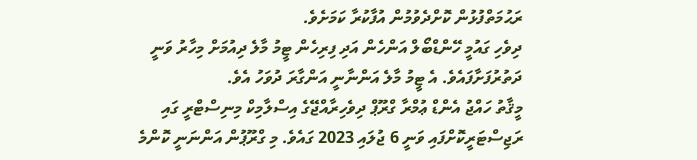ރަޙުމަތްފުޅުން ކޮށްދެވުމުން އުފާކުރާ ކަމަށެވެ.
ދިވެހި ގައުމީ ހޭންޑްބޯލް އަންހެން އަދި ފިރިހެން ޓީމު މާލެ ދިއުމަށް މިހާރު ވަނީ ދަތުރުފަށާފައެވެ. އެ ޓީމު މާލެ އަންނާނީ އަންގާރަ ދުވަހު އެވެ.
މީޤާތު ހައްޖު އެންޑް ޢުމްރާ ގްރޫޕް ދިވެހިރާއްޖޭގެ އިސްލާމިކް މިނިސްޓްރީ ގައި ރަޖިސްޓަރީކޮށްފައި ވަނީ 6 ޖުލައި 2023 ގައެވެ. މި ގްރޫޕުން އަންނަނީ ކޮންމެ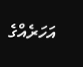އަހަރެއްގެ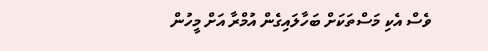ވެސް އެކި މަސްތަކަށް ބަހާލައިގެން އުމްރާ އަށް މީހުން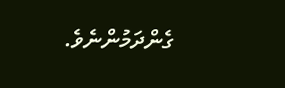ގެންދަމުންނެވެ.